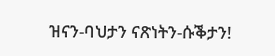ዝናን-ባህታን ናጽነትን-ሱቕታን!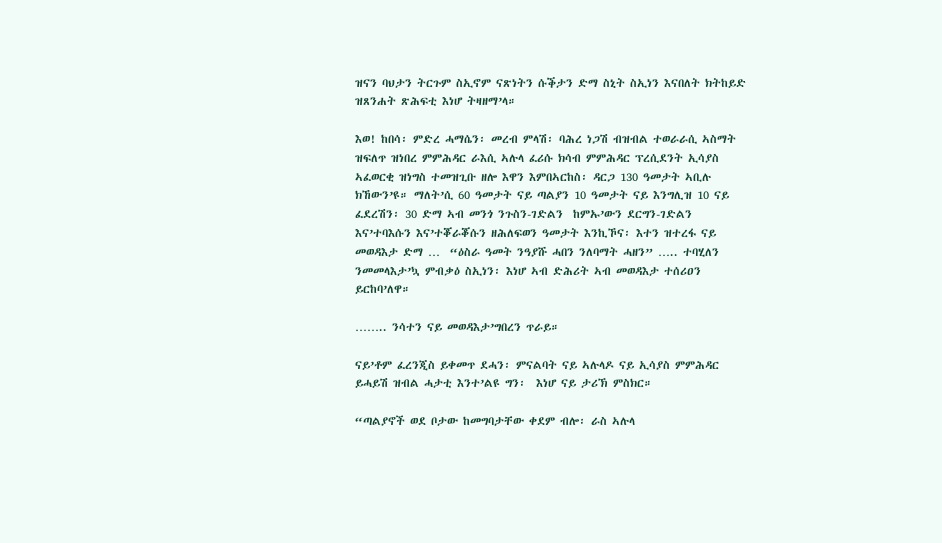ዝናን ባህታን ትርጉም ስኢኖም ናጽነትን ሱቕታን ድማ ስኒት ስኢነን እናበለት ክትከይድ ዝጸንሐት ጽሕፍቲ እነሆ ትዛዘማ’ላ።

እወ! ከበሳ፡ ምድረ ሓማሴን፡ መረብ ምላሽ፡ ባሕረ ነጋሽ ብዝብል ተወራራሲ ኣስማት ዝፍለጥ ዝነበረ ምምሕዳር ራእሲ ኣሉላ ፈሪሱ ክሳብ ምምሕዳር ፕረሲደንት ኢሳያስ ኣፈወርቂ ዝነግስ ተመዝጊቡ ዘሎ እዋን እምበኣርከስ፡ ዳርጋ 130 ዓመታት ኣቢሉ ክኸውን’ዩ። ማለት’ሲ 60 ዓመታት ናይ ጣልያን 10 ዓመታት ናይ እንግሊዝ 10 ናይ ፈደረሽን፡ 30 ድማ ኣብ መንጎ ንጉስን-ገድልን  ከምኡ’ውን ደርግን-ገድልን እና’ተባእሱን እና’ተቖራቖሱን ዘሕለፍወን ዓመታት እንኪኾና፡ እተን ዝተረፋ ናይ መወዳእታ ድማ …  “ዕስራ ዓመት ንዓያሹ ሓበን ንለባማት ሓዘን” ….. ተባሂለን ንመመላእታ’ኳ ምብቃዕ ስኢነን፡ እነሆ ኣብ ድሕሪት ኣብ መወዳእታ ተሰሪዐን ይርከባ’ለዋ።

…….. ንሳተን ናይ መወዳእታ’ግበረን ጥራይ።

ናይ’ቶም ፈረንጂስ ይቀመጥ ደሓን፡ ምናልባት ናይ ኣሉላዶ ናይ ኢሳያስ ምምሕዳር ይሓይሽ ዝብል ሓታቲ እንተ’ልዩ ግን፡  እነሆ ናይ ታሪኽ ምስክር።

“ጣልያኖች ወደ ቦታው ከመግባታቸው ቀደም ብሎ፡ ራስ ኣሉላ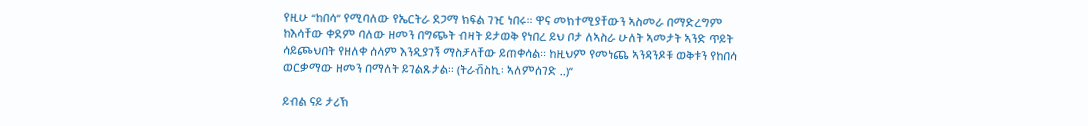የዚሁ “ከበሳ” የሚባለው የኤርትራ ደጋማ ክፍል ገዢ ነበሩ። ዋና መክተሚያቸውን ኣስመራ በማድረግም ከእሳቸው ቀደም ባለው ዘመን በግጭት ብዛት ይታወቅ የነበረ ይህ ቦታ ለኣስራ ሁለት ኣመታት ኣንድ ጥይት ሳይጮህበት የዘለቀ ሰላም እንዲያገኝ ማስቻላቸው ይጠቀሳል። ከዚህም የመነጨ ኣንዳንዶቹ ወቅቱን የከበሳ ወርቃማው ዘመን በማለት ይገልጹታል። (ትራቭስኪ፡ ኣለምሰገድ ..)”

ይብል ናይ ታሪኽ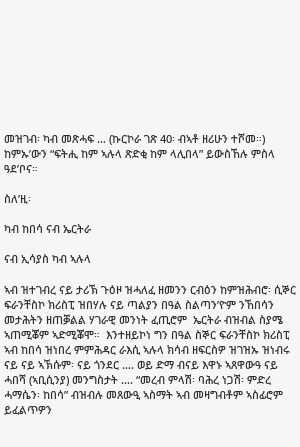መዝገብ፡ ካብ መጽሓፍ … (ኩርኮራ ገጽ 40፡ ብኣቶ ዘሪሁን ተሾመ።) ከምኡ’ውን “ፍትሒ ከም ኣሉላ ጽድቂ ከም ላሊበላ” ይውስኸሉ ምስላ ዓደ’ቦና።

ስለ’ዚ፡

ካብ ከበሳ ናብ ኤርትራ

ናብ ኢሳያስ ካብ ኣሉላ

ኣብ ዝተገብረ ናይ ታሪኽ ጉዕዞ ዝሓለፈ ዘመንን ርብዕን ከምዝሕብሮ፡ ሲኞር ፍራንቸስኮ ክሪስፒ ዝበሃሉ ናይ ጣልያን በዓል ስልጣን’ዮም ንኸበሳን መታሕትን ዘጠቓልል ሃገራዊ መንነት ፈጢሮም  ኤርትራ ብዝብል ስያሜ ኣጠሚቖም ኣድሚቖሞ።  እንተዘይኮነ ግን በዓል ስኞር ፍራንቸስኮ ክሪስፒ ኣብ ከበሳ ዝነበረ ምምሕዳር ራእሲ ኣሉላ ክሳብ ዘፍርስዎ ዝገዝኡ ዝነብሩ ናይ ናይ ኣኽሱም፡ ናይ ጎንደር …. ወይ ድማ ብናይ እዋኑ ኣጸዋውዓ ናይ ሓበሻ (ኣቢሲንያ) መንግስታት …. “መረብ ምላሽ፡ ባሕረ ነጋሽ፡ ምድረ ሓማሴን፡ ከበሳ” ብዝብሉ መጸውዒ ኣስማት ኣብ መዛግብቶም ኣስፊሮም ይፈልጥዎን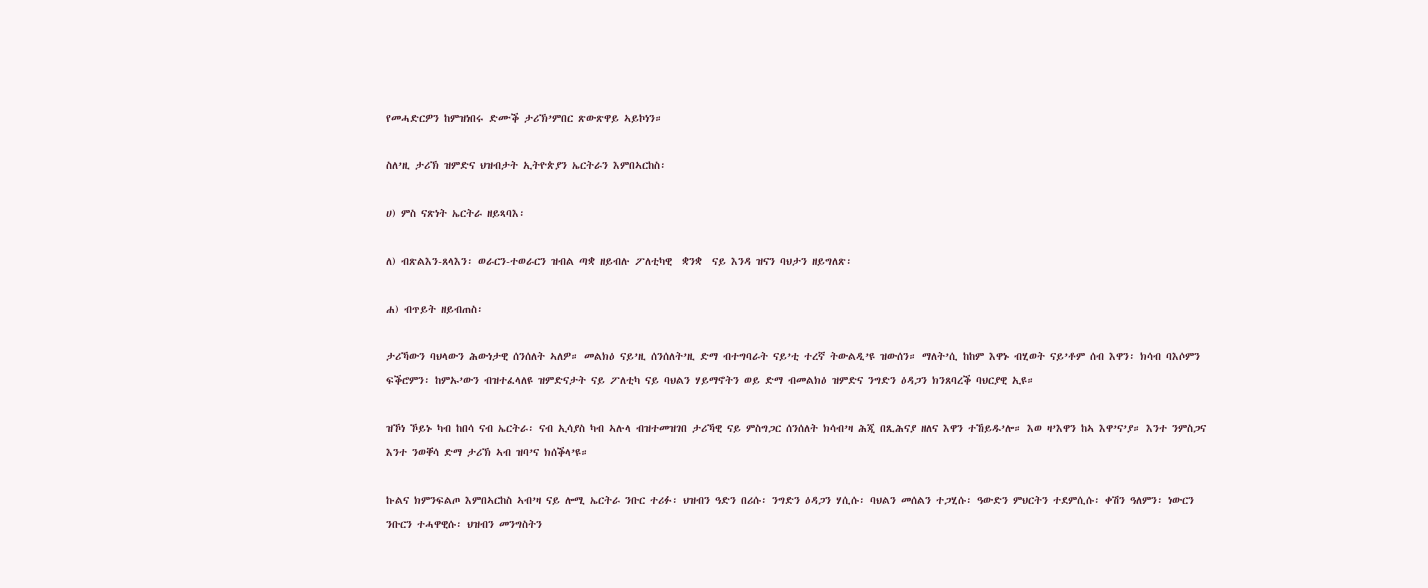የመሓድርዎን ከምዝነበሩ ድሙቕ ታሪኽ’ምበር ጽውጽዋይ ኣይኮነን።

ስለ’ዚ ታሪኽ ዝምድና ህዝብታት ኢትዮጵያን ኤርትራን እምበኣርከስ፡

ሀ) ምስ ናጽነት ኤርትራ ዘይጻባእ፡

ለ) ብጽልእን-ጸላእን፡ ወራርን-ተወራርን ዝብል ጣቋ ዘይብሉ ፖለቲካዊ  ቋንቋ  ናይ እንዳ ዝናን ባህታን ዘይግለጽ፡

ሐ) ብጥይት ዘይብጠስ፡

ታሪኻውን ባህላውን ሕውነታዊ ሰንሰለት ኣለዎ። መልክዕ ናይ’ዚ ሰንሰለት’ዚ ድማ ብተግባራት ናይ’ቲ ተረኛ ትውልዲ’ዩ ዝውሰን። ማለት’ሲ ከከም እዋኑ ብሂወት ናይ’ቶም ሰብ እዋን፡ ክሳብ ባእሶምን ፍቕሮምን፡ ከምኡ’ውን ብዝተፈላለዩ ዝምድናታት ናይ ፖለቲካ ናይ ባህልን ሃይማኖትን ወይ ድማ ብመልክዕ ዝምድና ንግድን ዕዳጋን ክንጸባረቕ ባህርያዊ ኢዩ።

ዝኾነ ኾይኑ ካብ ከበሳ ናብ ኤርትራ፡ ናብ ኢሳያስ ካብ ኣሉላ ብዝተመዝገበ ታሪኻዊ ናይ ምስግጋር ሰንሰለት ክሳብ’ዛ ሕጂ በጺሕናያ ዘለና እዋን ተኸይዱ’ሎ። እወ ዛ’እዋን ከኣ እዋ’ና’ያ። እንተ ንምስጋና እንተ ንወቐሳ ድማ ታሪኽ ኣብ ዝባ’ና ክሰቕላ’ዩ።

ኩልና ክምንፍልጦ እምበኣርከስ ኣብ’ዛ ናይ ሎሚ ኤርትራ ንቡር ተሪፉ፡ ህዝብን ዓድን በሪሱ፡ ንግድን ዕዳጋን ሃሲሱ፡ ባህልን መሰልን ተጋሂሱ፡ ዓውድን ምህርትን ተደምሲሱ፡ ቀሽን ዓለምን፡ ነውርን ንቡርን ተሓዋዊሱ፡ ህዝብን መንግስትን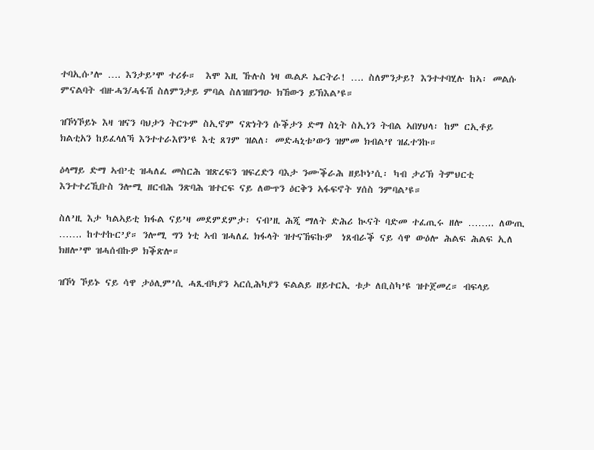ተባኢሱ’ሎ …. እንታይ’ሞ ተሪፉ።  እሞ እዚ ኹሉስ ነዛ ዉልዶ ኤርትራ! …. ስለምንታይ? እንተተባሂሉ ከኣ፡ መልሱ ምናልባት ብዙሓን/ሓፋሽ ስለምንታይ ምባል ስለዝዘንግዑ ክኸውን ይኽእል’ዩ።

ዝኾነኾይኑ እዛ ዝናን ባህታን ትርጉም ስኢኖም ናጽነትን ሱቕታን ድማ ስኒት ስኢነን ትብል ኣበሃህላ፡ ከም ርኢቶይ ክልቲአን ከይፈላለኻ እንተተራእየን’ዩ እቲ ጸገም ዝልለ፡ መድሓኒቱ’ውን ዝምመ ክብል’የ ዝፈተንኩ።

ዕላማይ ድማ ኣብ’ቲ ዝሓለፈ መስርሕ ዝጽረፍን ዝፍረድን ባእታ ንሙቕራሕ ዘይኮነ’ሲ፡ ካብ ታሪኽ ትምህርቲ እንተተረኺቡስ ንሎሚ ዘርብሕ ንጽባሕ ዝተርፍ ናይ ለውጥን ዕርቅን ኣፋፍኖት ሃሰስ ንምባል’ዩ።

ስለ’ዚ እታ ካልኣይቲ ክፋል ናይ’ዛ መደምደምታ፡ ናብ’ዚ ሕጂ ማለት ድሕሪ ኲናት ባድመ ተፈጢሩ ዘሎ …….. ለውጢ ……. ከተተኩር’ያ። ንሎሚ ግን ነቲ ኣብ ዝሓለፈ ክፋላት ዝተናኸፍኩዎ  ነጸብራቕ ናይ ሳዋ ውዕሎ ሕልፍ ሕልፍ ኢለ ክዘሎ’ሞ ዝሓሰብኩዎ ክቕጽሎ።

ዝኾነ ኾይኑ ናይ ሳዋ ታዕሊም’ሲ ሓጺብካያን ኣርሲሕካያን ፍልልይ ዘይተርኢ ቱታ ለቢስካ’ዩ ዝተጀመረ። ብፍላይ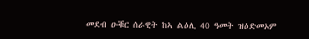መደብ ዑቑር ሰራዊት ከኣ ልዕሊ 40 ዓመት ዝዕድመኦም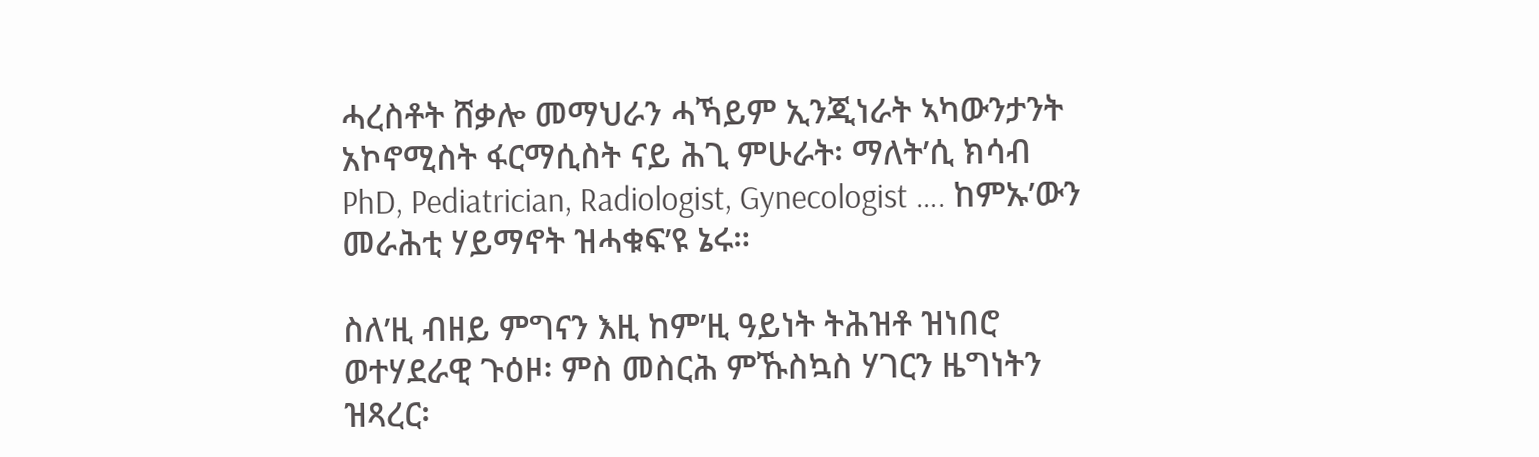ሓረስቶት ሸቃሎ መማህራን ሓኻይም ኢንጂነራት ኣካውንታንት አኮኖሚስት ፋርማሲስት ናይ ሕጊ ምሁራት፡ ማለት’ሲ ክሳብ PhD, Pediatrician, Radiologist, Gynecologist …. ከምኡ’ውን መራሕቲ ሃይማኖት ዝሓቁፍ’ዩ ኔሩ።

ስለ’ዚ ብዘይ ምግናን እዚ ከም’ዚ ዓይነት ትሕዝቶ ዝነበሮ ወተሃደራዊ ጉዕዞ፡ ምስ መስርሕ ምኹስኳስ ሃገርን ዜግነትን ዝጻረር፡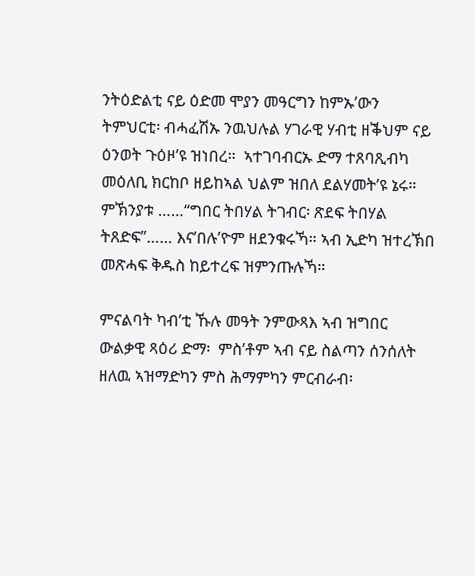ንትዕድልቲ ናይ ዕድመ ሞያን መዓርግን ከምኡ’ውን ትምህርቲ፡ ብሓፈሽኡ ንዉህሉል ሃገራዊ ሃብቲ ዘቕህም ናይ ዕንወት ጉዕዞ’ዩ ዝነበረ።  ኣተገባብርኡ ድማ ተጸባጺብካ መዕለቢ ክርከቦ ዘይከኣል ህልም ዝበለ ደልሃመት’ዩ ኔሩ። ምኽንያቱ ……“ግበር ትበሃል ትገብር፡ ጽደፍ ትበሃል ትጸድፍ”…… እና’በሉ’ዮም ዘደንቁሩኻ። ኣብ ኢድካ ዝተረኽበ መጽሓፍ ቅዱስ ከይተረፍ ዝምንጡሉኻ።

ምናልባት ካብ’ቲ ኹሉ መዓት ንምውጻእ ኣብ ዝግበር ውልቃዊ ጻዕሪ ድማ፡  ምስ’ቶም ኣብ ናይ ስልጣን ሰንሰለት ዘለዉ ኣዝማድካን ምስ ሕማምካን ምርብራብ፡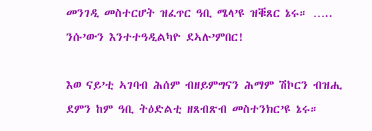መንገዲ መስተርሆት ዝፈጥር ዓቢ ሜላ’ዩ ዝቑጸር ኔሩ። ….. ንሱ’ውን እንተተዓዲልካዮ ደኣሉ’ምበር!

እወ ናይ’ቲ ኣገባብ ሕሰም ብዘይምግናን ሕማም ሽኮርን ብዝሒ ደምን ከም ዓቢ ትዕድልቲ ዘጸብጽብ መስተንክር’ዩ ኔሩ።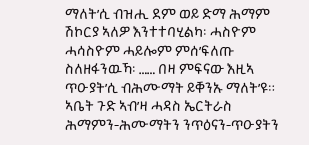ማለት’ሲ ብዝሒ ደም ወይ ድማ ሕማም ሽኮርያ ኣለዎ እንተተባሂልካ፡ ሓስዮም ሓሳስዮም ሓይሎም ምሰ’ፍለጡ  ስለዘፋንዉኻ፡ …… በዛ ምፍናው እዚኣ ጥዑያት’ሲ ብሕሙማት ይቐንኡ ማለት’ዩ። ኣቤት ጉድ ኣብ’ዛ ሓዳስ ኤርትራስ ሕማምን-ሕሙማትን ንጥዕናን-ጥዑያትን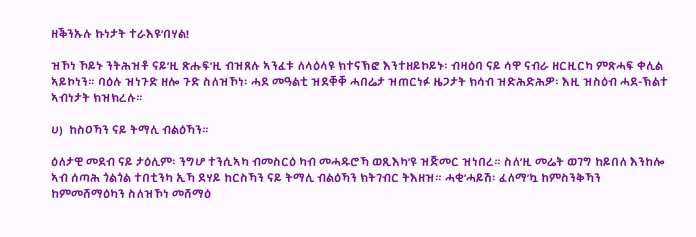ዘቕንኡሉ ኩነታት ተራእዩ’በሃል!

ዝኾነ ኾይኑ ንትሕዝቶ ናይ’ዚ ጽሑፍ’ዚ ብዝጸሉ ኣንፈቱ ለላዕላዩ ክተናኽፎ እንተዘይኮይኑ፡ ብዛዕባ ናይ ሳዋ ናብራ ዘርዚርካ ምጽሓፍ ቀሊል ኣይኮነን። ባዕሉ ዝነጉድ ዘሎ ጉድ ስለዝኾነ፡ ሓደ መዓልቲ ዝደቐቐ ሓበሬታ ዝጠርነፉ ዜጋታት ክሳብ ዝድሕድሕዎ፡ እዚ ዝስዕብ ሓደ-ኽልተ ኣብነታት ክዝክረሉ።

ሀ)  ከስዐኻን ናይ ትማሊ ብልዕኻን።

ዕለታዊ መደብ ናይ ታዕሊም፡ ንግሆ ተንሲኣካ ብመስርዕ ካብ መሓዱሮኻ ወጺእካ’ዩ ዝጅመር ዝነበረ። ስለ’ዚ መሬት ወገግ ከይበለ እንከሎ ኣብ ሰጣሕ ጎልጎል ተበቲንካ ኢኻ ደሃይ ከርስኻን ናይ ትማሊ ብልዕኻን ክትገብር ትእዘዝ። ሓቂ’ሓይሽ፡ ፈለማ’ኳ ከምስንቅኻን ከምመሸማዕካን ስለዝኾነ መሸማዕ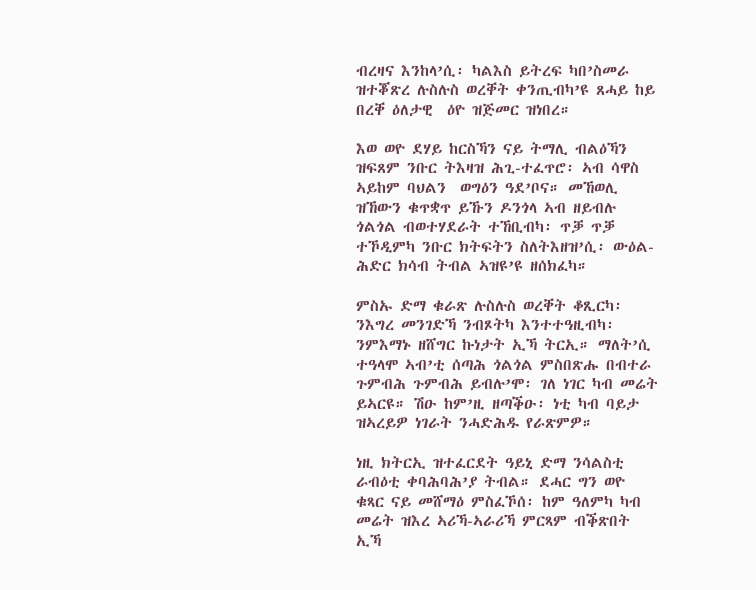ብረዛና እንከላ’ሲ፡ ካልእስ ይትረፍ ካበ’ስመራ ዝተቖጽረ ሉስሉስ ወረቐት ቀንጢብካ’ዩ ጸሓይ ከይ በረቐ ዕለታዊ  ዕዮ ዝጅመር ዝነበረ።

እወ ወዮ ደሃይ ከርስኻን ናይ ትማሊ ብልዕኻን ዝፍጸም ንቡር ትእዛዝ ሕጊ-ተፈጥሮ፡ ኣብ ሳዋስ ኣይከም ባህልን  ወግዕን ዓደ’ቦና። መኸወሊ ዝኸውን ቁጥቋጥ ይኹን ዶንጎላ ኣብ ዘይብሉ ጎልጎል ብወተሃደራት ተኸቢብካ፡ ጥቓ ጥቓ ተኾዲምካ ንቡር ክትፍትን ስለትእዘዝ’ሲ፡ ውዕል-ሕድር ክሳብ ትብል ኣዝዩ’ዩ ዘሰክፈካ።

ምስኡ ድማ ቁራጽ ሉስሉስ ወረቐት ቆጺርካ፡ ንእግረ መንገድኻ ንብጾትካ እንተተዓዚብካ፡ ንምእማኑ ዘሸግር ኩነታት ኢኻ ትርኢ። ማለት’ሲ ተዓላሞ ኣብ’ቲ ሰጣሕ ጎልጎል ምስበጽሑ በብተራ ጉምብሕ ጉምብሕ ይብሉ’ሞ፡ ገለ ነገር ካብ መሬት ይኣርዩ። ሽዑ ከም’ዚ ዘጣቕዑ፡ ነቲ ካብ ባይታ ዝኣረይዎ ነገራት ንሓድሕዱ የራጽምዎ።

ነዚ ክትርኢ ዝተፈርደት ዓይኒ ድማ ንሳልስቲ ራብዕቲ ቀባሕባሕ’ያ ትብል። ደሓር ግን ወዮ ቁጻር ናይ መሸማዕ ምስፈኾሰ፡ ከም ዓለምካ ካብ መሬት ዝእረ ኣሪኻ-ኣራሪኻ ምርጻም ብቕጽበት ኢኻ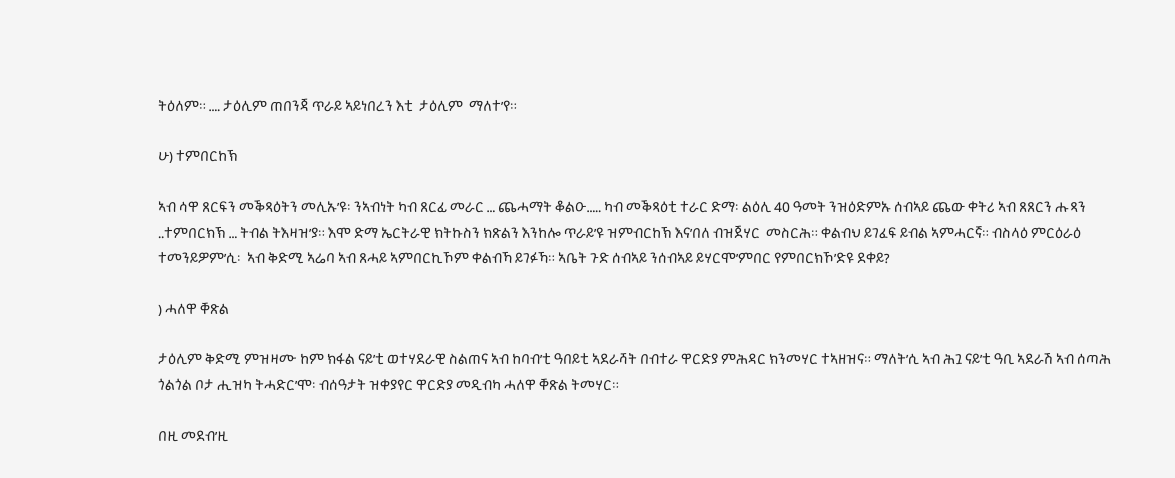ትዕለም። …. ታዕሊም ጠበንጃ ጥራይ ኣይነበረን እቲ  ታዕሊም  ማለተ’የ።

ሁ) ተምበርከኽ

ኣብ ሳዋ ጸርፍን መቕጻዕትን መሊኡ’ዩ፡ ንኣብነት ካብ ጸርፊ መራር … ጨሓማት ቆልዑ….. ካብ መቕጻዕቲ ተራር ድማ፡ ልዕሊ 40 ዓመት ንዝዕድምኡ ሰብኣይ ጨው ቀትሪ ኣብ ጸጸርን ሑጻን ..ተምበርክኽ … ትብል ትእዛዝ’ያ። እሞ ድማ ኤርትራዊ ክትኩስን ክጽልን እንከሎ ጥራይ’ዩ ዝምብርከኽ እና’በለ ብዝጀሃር  መስርሕ። ቀልብህ ይገፈፍ ይብል ኣምሓርኛ። ብስላዕ ምርዕራዕ ተመንይዎም’ሲ፡  ኣብ ቅድሚ ኣሬባ ኣብ ጸሓይ ኣምበርኪኾም ቀልብኻ ይገፉኻ። ኣቤት ጉድ ሰብኣይ ንሰብኣይ ይሃርሞ’ምበር የምበርክኾ’ድዩ ደቀይ?

) ሓለዋ ቐጽል

ታዕሊም ቅድሚ ምዝዛሙ ከም ክፋል ናይ’ቲ ወተሃደራዊ ስልጠና ኣብ ከባብ’ቲ ዓበይቲ ኣደራሻት በብተራ ዋርድያ ምሕዳር ክንመሃር ተኣዘዝና። ማለት’ሲ ኣብ ሕጓ ናይ’ቲ ዓቢ ኣደራሽ ኣብ ሰጣሕ ጎልጎል ቦታ ሒዝካ ትሓድር’ሞ፡ ብሰዓታት ዝቀያየር ዋርድያ መዲብካ ሓለዋ ቐጽል ትመሃር።

በዚ መደብ’ዚ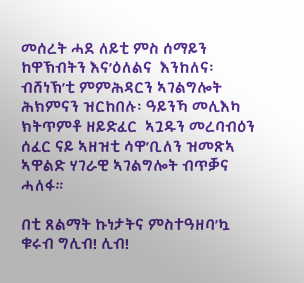መሰረት ሓደ ለይቲ ምስ ሰማይን  ከዋኽብትን እና’ዕለልና  እንከለና፡ ብሸነኽ’ቲ ምምሕዳርን ኣገልግሎት ሕክምናን ዝርከበሉ፡ ዓይንኻ መሊእካ ክትጥምቶ ዘይድፈር  ኣጓዱን መረባብዕን ሰፈር ናይ ኣዘዝቲ ሳዋ’ቢለን ዝመጽኣ ኣዋልድ ሃገራዊ ኣገልግሎት ብጥቓና ሓለፋ።

በቲ ጸልማት ኩነታትና ምስተዓዘባ’ኳ ቁሩብ ግሊብ! ሊብ!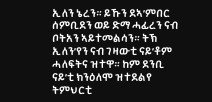ኢለን ኔረን። ይኹን ደኣ’ምበር  ሰምቢደን ወይ ድማ ሓፊረን ናብ ቦትአን ኣይተመልሳን። ትኽ ኢለን’የን ናብ ገዛውቲ ናይ’ቶም ሓለፍትና ዝተዋ። ከም ደንቢ ናይ’ቲ ክንዕለሞ ዝተደልየ ትምህርቲ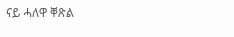ናይ ሓለዋ ቐጽል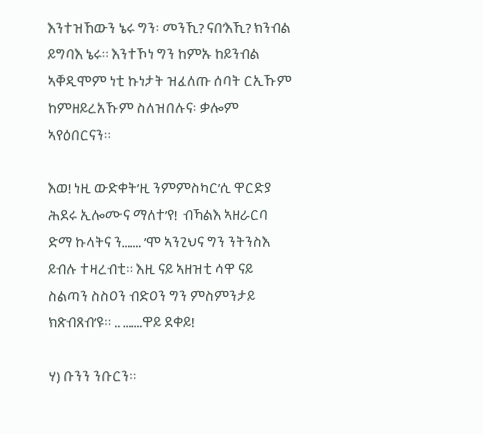እንተዝኸውን ኔሩ ግን፡ መንኺ? ናበ’እኺ? ክንብል ይግባእ ኔሩ። እንተኾነ ግን ከምኡ ከይንብል ኣቐዲሞም ነቲ ኩነታት ዝፈለጡ ሰባት ርኢኹም ከምዘይረአኹም ስለዝበሉና፡ ቃሎም ኣየዕበርናን።

እወ! ነዚ ውድቀት’ዚ ንምምስካር’ሲ ዋርድያ ሕደሩ ኢሎሙና ማለተ’የ!  ብኻልእ ኣዘራርባ ድማ ኩላትና ን……. ’ሞ ኣንጊህና ግን ንትንስእ ይብሉ ተዛረብቲ። እዚ ናይ ኣዘዝቲ ሳዋ ናይ ስልጣን ስስዐን ብድዐን ግን ምስምንታይ ክጽብጸብ’ዩ። .. …….ዋይ ደቀይ!

ሃ) ቡንን ንቡርን።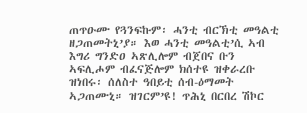ጠጥዑሙ የጓንፍኩም፡ ሓንቲ ብርኽቲ መዓልቲ ዘጋጠመትኒ’ያ። እወ ሓንቲ መዓልቲ’ሲ ኣብ እግሪ ግንድዐ ኣጽሊሎም ብጀበና ቡን ኣፍሊሖም ብፈናጅሎም ክሰተዩ ዝቀራረቡ ዝነበሩ፡ ሰለስተ ዓበይቲ ሰብ-ዕማመት ኣጋጠሙኒ። ዝገርም’ዩ! ጥሕኒ በርበረ ሽኮር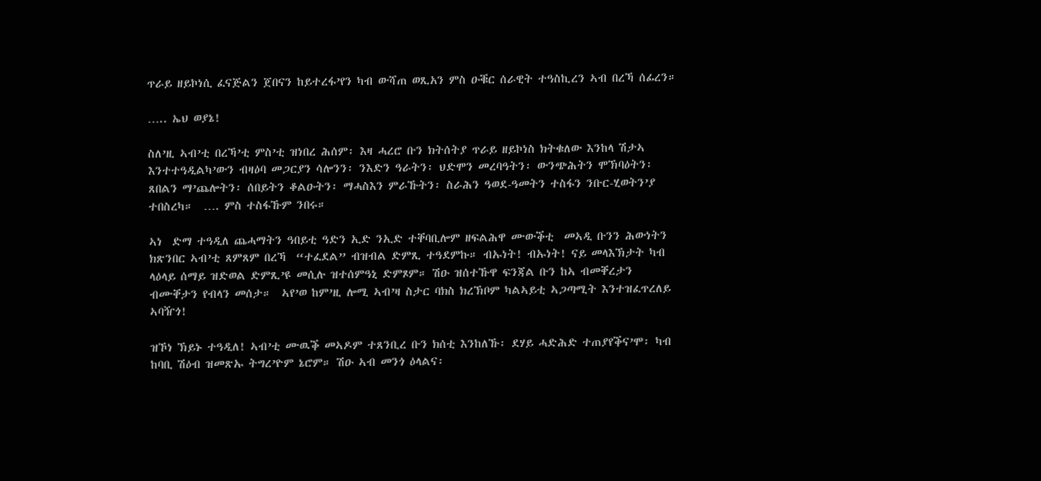ጥራይ ዘይኮነሲ ፈናጅልን ጀበናን ከይተረፋ’የን ካብ ውሻጠ ወጺአን ምስ ዑቑር ሰራዊት ተዓስኪረን ኣብ በረኻ ሰፊረን።

….. ኤህ ወያኔ!

ስለ’ዚ ኣብ’ቲ በረኻ’ቲ ምስ’ቲ ዝነበረ ሕሰም፡ እዛ ሓረሮ ቡን ክትሰትያ ጥራይ ዘይኮነስ ክትቁለው እንከላ ሽታኣ እንተተዓዲልካ’ውን ብዛዕባ መጋርያን ሳሎንን፡ ንእድን ዓራትን፡ ህድሞን መረባዓትን፡ ውንጭሕትን ሞኽባዕትን፡ ጸበልን ማ’ጨሎትን፡ ሰበይትን ቆልዑትን፡ ማሓስእን ምራኹትን፡ ስራሕን ዓወደ-ዓመትን ተስፋን ንቡር-ሂወትን’ያ ተበስረካ።  …. ምስ ተስፋኹም ንበሩ።

ኣነ  ድማ ተዓዲለ ጨሓማትን ዓበይቲ ዓድን ኢድ ንኢድ ተቐባቢሎም ዘፍልሕዋ ሙውቕቲ  መኣዲ ቡንን ሕውነትን ክጽንበር ኣብ’ቲ ጸምጸም በረኻ  “ተፈደል” ብዝብል ድምጺ ተዓደምኩ። ብኡነት! ብኡነት! ናይ መላእኽታት ካብ ላዕላይ ሰማይ ዝድወል ድምጺ’ዩ መሲሉ ዝተሰምዓኒ ድምጾም። ሽዑ ዝሰተኹዋ ፍንጃል ቡን ከኣ ብመቐረታን ብሙቐታን የብላን መሰታ።  ኣየ’ወ ከም’ዚ ሎሚ ኣብ’ዛ ስታር ባክስ ክረኽቦም ካልኣይቲ ኣጋጣሚት እንተዝፈጥረለይ ኣባዥጎ!

ዝኾነ ኽይኑ ተዓዲለ! ኣብ’ቲ ሙዉቕ መኣዶም ተጸንቢረ ቡን ክሰቲ እንከለኹ፡ ደሃይ ሓድሕድ ተጠያየቕና’ሞ፡ ካብ ከባቢ ሽዕብ ዝመጽኡ ትግረ’ዮም ኔሮም። ሽዑ ኣብ መንጎ ዕላልና፡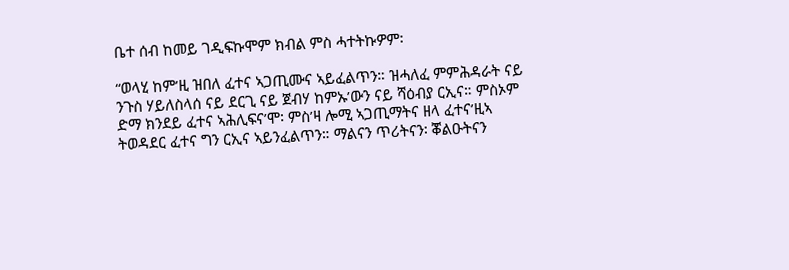ቤተ ሰብ ከመይ ገዲፍኩሞም ክብል ምስ ሓተትኩዎም፡

“ወላሂ ከም’ዚ ዝበለ ፈተና ኣጋጢሙና ኣይፈልጥን። ዝሓለፈ ምምሕዳራት ናይ ንጉስ ሃይለስላሰ ናይ ደርጊ ናይ ጀብሃ ከምኡ’ውን ናይ ሻዕብያ ርኢና። ምስኦም ድማ ክንደይ ፈተና ኣሕሊፍና’ሞ፡ ምስ’ዛ ሎሚ ኣጋጢማትና ዘላ ፈተና’ዚኣ ትወዳደር ፈተና ግን ርኢና ኣይንፈልጥን። ማልናን ጥሪትናን፡ ቖልዑትናን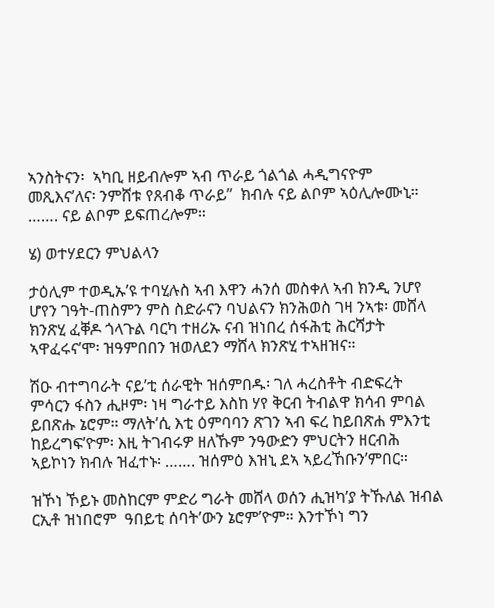ኣንስትናን፡  ኣካቢ ዘይብሎም ኣብ ጥራይ ጎልጎል ሓዲግናዮም መጺእና’ለና፡ ንምሸቱ የጸብቆ ጥራይ”  ክብሉ ናይ ልቦም ኣዕሊሎሙኒ። ……. ናይ ልቦም ይፍጠረሎም።

ሄ) ወተሃደርን ምህልላን

ታዕሊም ተወዲኡ’ዩ ተባሂሉስ ኣብ እዋን ሓንሰ መስቀለ ኣብ ክንዲ ንሆየ ሆየን ገዓት-ጠስምን ምስ ስድራናን ባህልናን ክንሕወስ ገዛ ንኣቱ፡ መሸላ ክንጽሂ ፈቐዶ ጎላጉል ባርካ ተዘሪኡ ናብ ዝነበረ ሰፋሕቲ ሕርሻታት ኣዋፈሩና’ሞ፡ ዝዓምበበን ዝወለደን ማሸላ ክንጽሂ ተኣዘዝና።

ሽዑ ብተግባራት ናይ’ቲ ሰራዊት ዝሰምበዱ፡ ገለ ሓረስቶት ብድፍረት ምሳርን ፋስን ሒዞም፡ ነዛ ግራተይ እስከ ሃየ ቅርብ ትብልዋ ክሳብ ምባል ይበጽሑ ኔሮም። ማለት’ሲ እቲ ዕምባባን ጽገን ኣብ ፍረ ከይበጽሐ ምእንቲ ከይረግፍ’ዮም፡ እዚ ትገብሩዎ ዘለኹም ንዓውድን ምህርትን ዘርብሕ ኣይኮነን ክብሉ ዝፈተኑ፡ ……. ዝሰምዕ እዝኒ ደኣ ኣይረኸቡን’ምበር።

ዝኾነ ኾይኑ መስከርም ምድሪ ግራት መሸላ ወሰን ሒዝካ’ያ ትኹለል ዝብል ርኢቶ ዝነበሮም  ዓበይቲ ሰባት’ውን ኔሮም’ዮም። እንተኾነ ግን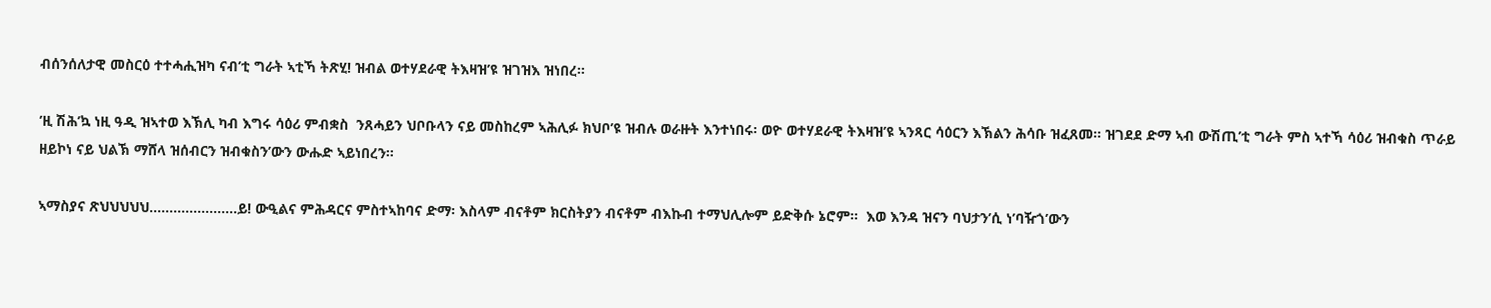ብሰንሰለታዊ መስርዕ ተተሓሒዝካ ናብ’ቲ ግራት ኣቲኻ ትጽሂ! ዝብል ወተሃደራዊ ትእዛዝ’ዩ ዝገዝእ ዝነበረ።

’ዚ ሽሕ’ኳ ነዚ ዓዲ ዝኣተወ እኽሊ ካብ እግሩ ሳዕሪ ምብቋስ  ንጸሓይን ህቦቡላን ናይ መስከረም ኣሕሊፉ ክህቦ’ዩ ዝብሉ ወራዙት እንተነበሩ፡ ወዮ ወተሃደራዊ ትእዛዝ’ዩ ኣንጻር ሳዕርን እኽልን ሕሳቡ ዝፈጸመ። ዝገደደ ድማ ኣብ ውሽጢ’ቲ ግራት ምስ ኣተኻ ሳዕሪ ዝብቁስ ጥራይ ዘይኮነ ናይ ህልኽ ማሸላ ዝሰብርን ዝብቁስን’ውን ውሑድ ኣይነበረን።

ኣማስያና ጽህህህህህ………………….ይ! ውዒልና ምሕዳርና ምስተኣከባና ድማ፡ እስላም ብናቶም ክርስትያን ብናቶም ብእኩብ ተማህሊሎም ይድቅሱ ኔሮም።  እወ እንዳ ዝናን ባህታን’ሲ ነ’ባዥጎ’ውን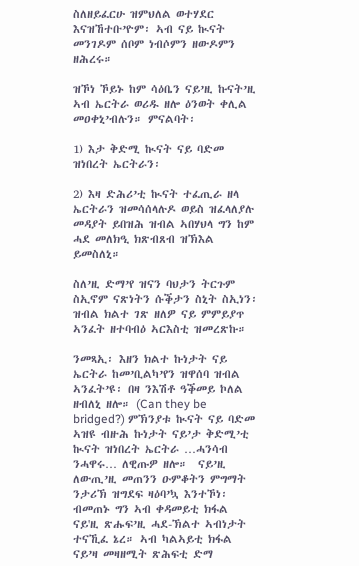ስለዘይፈርሁ ዝምህለል ወተሃደር እናዝኸተቡ’ዮም፡ ኣብ ናይ ኲናት መንገዶም ሰቦም ነብሶምን ዘውዶምን ዘሕረሩ።

ዝኾነ ኾይኑ ከም ሳዕቤን ናይ’ዚ ኩናት’ዚ ኣብ ኤርትራ ወሪዱ ዘሎ ዕንወት ቀሊል መዐቀኒ’ብሉን። ምናልባት፡

1) እታ ቅድሚ ኲናት ናይ ባድመ ዝነበረት ኤርትራን፡

2) እዛ ድሕሪ’ቲ ኲናት ተፈጢራ ዘላ ኤርትራን ዝመሳሰላሉዶ ወይስ ዝፈላለያሉ መዳያት ይበዝሕ ዝብል ኣበሃህላ ግን ከም ሓደ መለክዒ ክጽብጸብ ዝኽእል ይመስለኒ።

ስለ’ዚ ድማ’የ ዝናን ባህታን ትርጉም ስኢኖም ናጽነትን ሱቕታን ስኒት ስኢነን፡ ዝብል ክልተ ገጽ ዘለዎ ናይ ምምይያጥ ኣንፈት ዘተባብዕ ኣርእስቲ ዝመረጽኩ።

ንመጻኢ፡ እዘን ክልተ ኩነታት ናይ ኤርትራ ከመ’ቢልካ’የን ዝዋሰባ ዝብል ኣንፈት’ዩ፡ በዛ ንእሽቶ ዓቕመይ ኮለል ዘብለኒ ዘሎ። (Can they be bridged?) ምኽንያቱ ኲናት ናይ ባድመ ኣዝዩ ብዙሕ ኩነታት ናይ’ታ ቅድሚ’ቲ ኲናት ዝነበረት ኤርትራ …ሓንሳብ ንሓዋሩ… ለዊጡዎ ዘሎ።  ናይ’ዚ ለውጢ’ዚ መጠንን ዑምቆትን ምግማት ንታሪኽ ዝግደፍ ዛዕባ’ኳ እንተኾነ፡ ብመጠኑ ግን ኣብ ቀዳመይቲ ክፋል ናይ'ዚ ጽሑፍ’ዚ ሓደ-ኽልተ ኣብነታት ተናኺፈ ኔረ። ኣብ ካልኣይቲ ክፋል ናይ’ዛ መዛዘሚት ጽሕፍቲ ድማ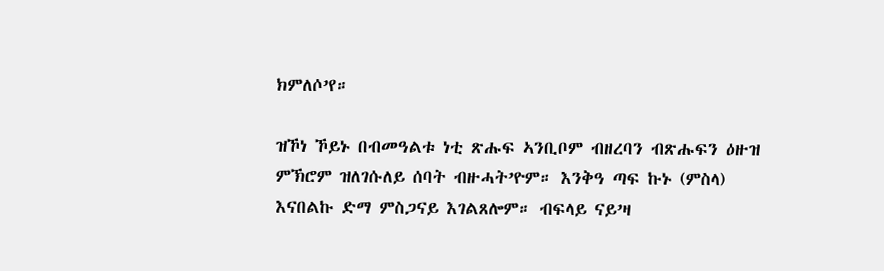ክምለሶ’የ።

ዝኾነ ኾይኑ በብመዓልቱ ነቲ ጽሑፍ ኣንቢቦም ብዘረባን ብጽሑፍን ዕዙዝ ምኽሮም ዝለገሱለይ ሰባት ብዙሓት’ዮም። እንቅዓ ጣፍ ኩኑ (ምስላ) እናበልኩ ድማ ምስጋናይ እገልጸሎም። ብፍላይ ናይ’ዛ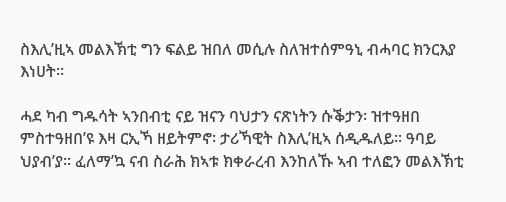ስእሊ’ዚኣ መልእኽቲ ግን ፍልይ ዝበለ መሲሉ ስለዝተሰምዓኒ ብሓባር ክንርእያ እነሀት።

ሓደ ካብ ግዱሳት ኣንበብቲ ናይ ዝናን ባህታን ናጽነትን ሱቕታን፡ ዝተዓዘበ ምስተዓዘበ’ዩ እዛ ርኢኻ ዘይትምኖ፡ ታሪኻዊት ስእሊ’ዚኣ ሰዲዱለይ። ዓባይ ህያብ’ያ። ፈለማ’ኳ ናብ ስራሕ ክኣቱ ክቀራረብ እንከለኹ ኣብ ተለፎን መልእኽቲ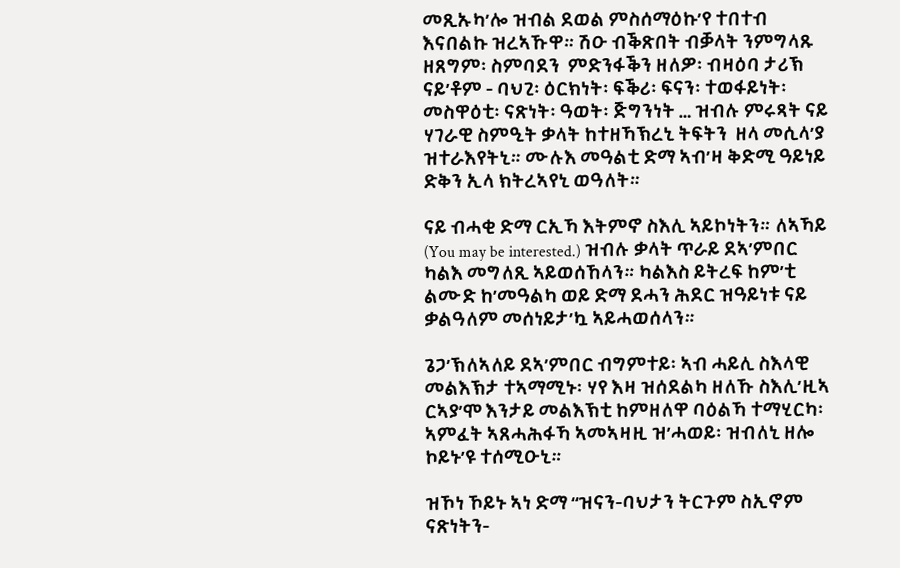መጺኡካ’ሎ ዝብል ደወል ምስሰማዕኩ’የ ተበተብ እናበልኩ ዝረኣኹዋ። ሽዑ ብቕጽበት ብቓላት ንምግላጹ ዘጸግም፡ ስምባደን  ምድንፋቕን ዘለዎ፡ ብዛዕባ ታሪኽ ናይ’ቶም - ባህጊ፡ ዕርክነት፡ ፍቕሪ፡ ፍናን፡ ተወፋይነት፡ መስዋዕቲ፡ ናጽነት፡ ዓወት፡ ጅግንነት … ዝብሉ ምሩጻት ናይ ሃገራዊ ስምዒት ቃላት ከተዘኻኽረኒ ትፍትን  ዘላ መሲላ’ያ ዝተራእየትኒ። ሙሉእ መዓልቲ ድማ ኣብ’ዛ ቅድሚ ዓይነይ ድቅን ኢላ ክትረኣየኒ ወዓለት።

ናይ ብሓቂ ድማ ርኢኻ እትምኖ ስእሊ ኣይኮነትን። ለኣኻይ (You may be interested.) ዝብሉ ቃላት ጥራይ ደኣ’ምበር ካልእ መግለጺ ኣይወሰኸላን። ካልእስ ይትረፍ ከም’ቲ ልሙድ ከ’መዓልካ ወይ ድማ ደሓን ሕደር ዝዓይነቱ ናይ ቃልዓለም መሰነይታ’ኳ ኣይሓወሰላን።

ጌጋ’ኽለኣለይ ደኣ’ምበር ብግምተይ፡ ኣብ ሓይሊ ስእላዊ መልእኽታ ተኣማሚኑ፡ ሃየ እዛ ዝሰደልካ ዘለኹ ስእሊ’ዚኣ  ርኣያ’ሞ እንታይ መልእኽቲ ከምዘለዋ ባዕልኻ ተማሂርካ፡ ኣምፈት ኣጸሓሕፋኻ ኣመኣዛዚ ዝ’ሓወይ፡ ዝብለኒ ዘሎ ኮይኑ’ዩ ተሰሚዑኒ።

ዝኾነ ኾይኑ ኣነ ድማ “ዝናን-ባህታን ትርጉም ስኢኖም ናጽነትን-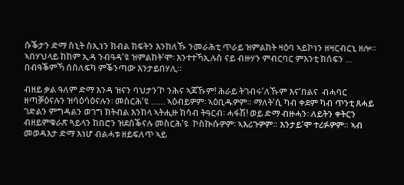ሱቕታን ድማ ስኒት ስኢነን ክብል ክፍትን እንከለኹ ንመራሕቲ ጥራይ ዝምልከት ዛዕባ ኣይኮነን ዘዛርብርኒ ዘሎ። ኣበሃህላይ ከከም ኢዳ ንብዓዳ’ዩ ዝምልከት’ሞ፡ እንተተኻኢሉስ ናይ ብዙሃን ምብርባር ምእንቲ ክሰፍን … በብዓቕምኻ ሰሰለፍካ ምቕንጣው እንታይበሃሊ።

ብዘይ ቃል ዓለም ድማ እንዳ ዝናን ባህታን’ኮ ንሕና ኣጆኹም! ሕራይ ትገብሩ’ለኹም እና’በልና  ብሓባር ዘጣቓዕናሉን ዝሳዕሳዕናሉን፡ መስርሕ’ዩ …… ኣዕብይዎም፡ ኣዕቢዱዎም። ማለት’ሲ ካብ ቀደም ካብ ጥንቲ ጸሓይ ገድልን ምግዳልን ወገግ ክትብል እንከላ ኣትሒዙ ክሳብ ትዓርብ፡ ሓፋሽ! ወይ ድማ ብዙሓን፡ ለይትን ቀትርን ብዘይምቁራጽ ጓይላን ከበሮን ዝደሰቕናሉ መስርሕ’ዩ  ኮስኲሱዎም፡ ኣእሪጉዎም። እንታይ’ሞ ተሪፉዎም። ኣብ መወዳእታ ድማ እነሆ ብልሓቱ ዘይፍለጥ ኣይ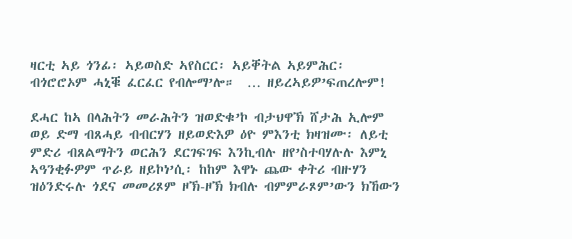ዛርቲ ኣይ ጎንፊ፡ ኣይወስድ ኣየስርር፡ ኣይቐትል ኣይምሕር፡ ብጎሮሮኦም ሓኒቑ ፈርፈር የብሎማ’ሎ።  … ዘይረኣይዎ’ፍጠረሎም!

ደሓር ከኣ በላሕትን መራሕትን ዝወድቁ’ኮ ብታህዋኽ ሸታሕ ኢሎም ወይ ድማ ብጸሓይ ብብርሃን ዘይወድእዎ ዕዮ ምእንቲ ክዛዝሙ፡ ለይቲ ምድሪ ብጸልማትን ወርሕን ደርገፍገፍ እንኪብሉ ዘየ’ስተባሃሉሉ እምኒ ኣዓንቂፉዎም ጥራይ ዘይኮነ’ሲ፡ ከከም እዋኑ ጨው ቀትሪ ብዙሃን ዝዕንድሩሉ ጎደና መመሪጾም ዞኽ-ዞኽ ክብሉ ብምምራጾም’ውን ክኸውን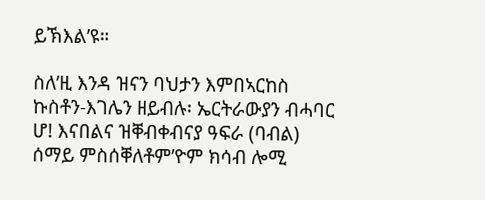ይኽእል’ዩ።

ስለ’ዚ እንዳ ዝናን ባህታን እምበኣርከስ ኩስቶን-እገሌን ዘይብሉ፡ ኤርትራውያን ብሓባር ሆ! እናበልና ዝቐብቀብናያ ዓፍራ (ባብል) ሰማይ ምስሰቐለቶም’ዮም ክሳብ ሎሚ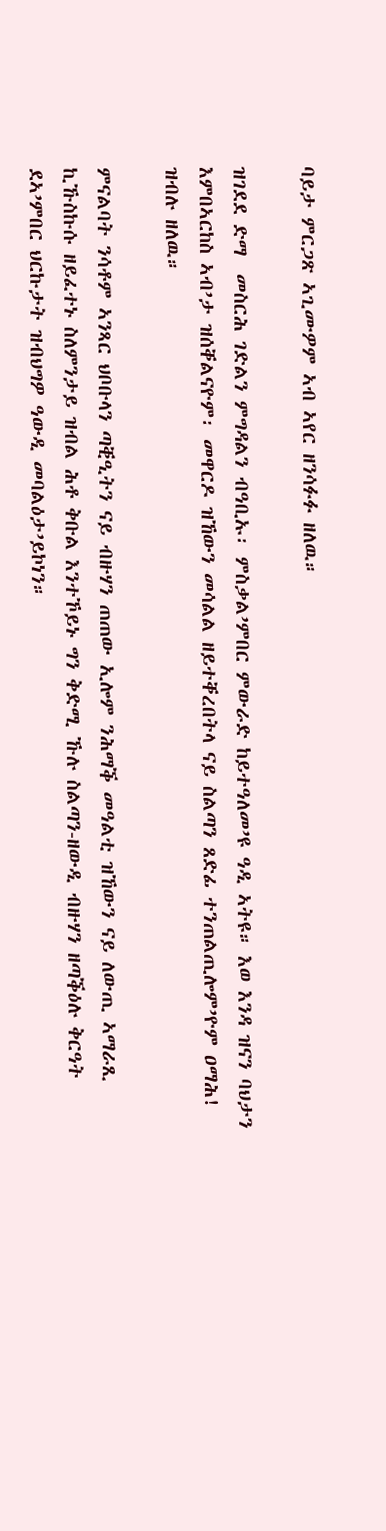ባይታ ምርጋጽ ኣጊሙዎም ኣብ ኣየር ዘንሳፉፉ ዘለዉ።

ዝገደደ ድማ  መስርሕ ገድልን ምግዳልን ብዓቢኡ፡ ምስቃል’ምበር ምውራድ ከይተዓለመ’ዩ ዓዲ ኣትዩ። እወ እንዳ ዝናን ባህታን እምበኣርከስ ኣብ’ታ ዝሰቐልናዮም፡ መዋርዶ ዝኸውን መሳልል ዘይተቐረበትላ ናይ ስልጣን ጸድፊ ተንጠልጢሎም’ዮም ዐማሕ! ዝብሉ ዘለዉ።

ምናልባት ንሳቶም ኣንጻር ህቦቡላን ጣቒዒትን ናይ ብዙሃን ጠጠው ኢሎም ንሕማቕ መዓልቲ ዝኸውን ናይ ለውጢ ኣማራጺ ኪኹስኩሱ ዘይፈተኑ ስለምንታይ ዝብል ሕቶ ቅቡል እንተኾይኑ ግን ቅድሚ ኹሉ ስልጣን-ዘውዲ ብዙሃን ዘጣቕዕሉ ቅርዓት ደኣ’ምበር ህርኩታት ዝብህግዎ ዓውዲ መባልዕታ’ይኮነን።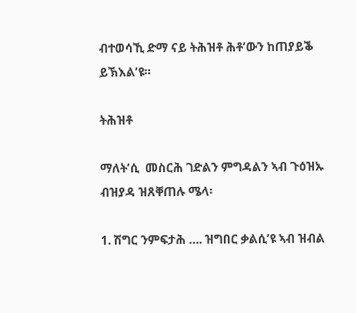ብተወሳኺ ድማ ናይ ትሕዝቶ ሕቶ’ውን ከጠያይቕ ይኽእል’ዩ።

ትሕዝቶ

ማለት’ሲ  መስርሕ ገድልን ምግዳልን ኣብ ጉዕዝኡ ብዝያዳ ዝጸቐጠሉ ሜላ፡

1. ሽግር ንምፍታሕ …. ዝግበር ቃልሲ’ዩ ኣብ ዝብል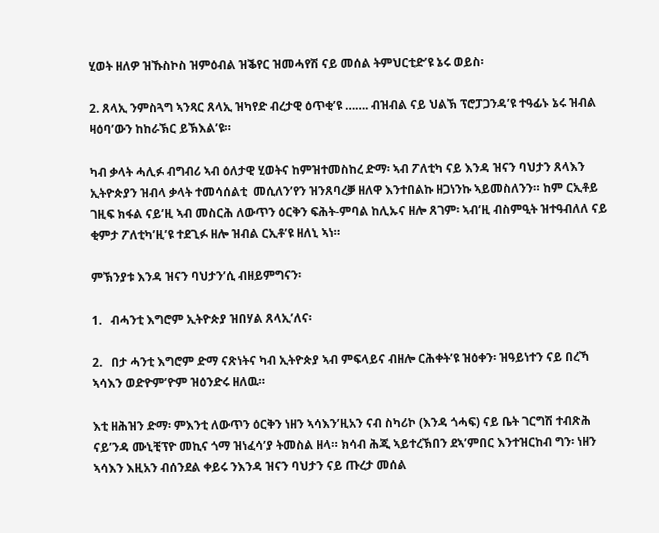ሂወት ዘለዎ ዝኹስኮስ ዝምዕብል ዝቕየር ዝመሓየሽ ናይ መሰል ትምህርቲድ’ዩ ኔሩ ወይስ፡

2. ጸላኢ ንምስጓግ ኣንጻር ጸላኢ ዝካየድ ብረታዊ ዕጥቂ’ዩ ……. ብዝብል ናይ ህልኽ ፕሮፓጋንዳ’ዩ ተዓፊኑ ኔሩ ዝብል ዛዕባ’ውን ከከራኽር ይኽእል’ዩ።

ካብ ቃላት ሓሊፉ ብግብሪ ኣብ ዕለታዊ ሂወትና ከምዝተመስከረ ድማ፡ ኣብ ፖለቲካ ናይ እንዳ ዝናን ባህታን ጸላእን ኢትዮጵያን ዝብላ ቃላት ተመሳሰልቲ  መሲለን’የን ዝንጸባረቓ ዘለዋ እንተበልኩ ዘጋነንኩ ኣይመስለንን። ከም ርኢቶይ ገዚፍ ክፋል ናይ’ዚ ኣብ መስርሕ ለውጥን ዕርቅን ፍሕት-ምባል ከሊኡና ዘሎ ጸገም፡ ኣብ’ዚ ብስምዒት ዝተዓብለለ ናይ ቂምታ ፖለቲካ’ዚ’ዩ ተደጊፉ ዘሎ ዝብል ርኢቶ’ዩ ዘለኒ ኣነ።

ምኽንያቱ እንዳ ዝናን ባህታን’ሲ ብዘይምግናን፡

1.   ብሓንቲ እግሮም ኢትዮጵያ ዝበሃል ጸላኢ’ለና፡

2.   በታ ሓንቲ እግሮም ድማ ናጽነትና ካብ ኢትዮጵያ ኣብ ምፍላይና ብዘሎ ርሕቀት’ዩ ዝዕቀን፡ ዝዓይነተን ናይ በረኻ ኣሳእን ወድዮም’ዮም ዝዕንድሩ ዘለዉ።

እቲ ዘሕዝን ድማ፡ ምእንቲ ለውጥን ዕርቅን ነዘን ኣሳእን’ዚአን ናብ ስካሪኮ (እንዳ ጎሓፍ) ናይ ቤት ገርግሽ ተብጽሕ ናይ’ንዳ ሙኒቺፕዮ መኪና ጎማ ዝነፈሳ’ያ ትመስል ዘላ። ክሳብ ሕጂ ኣይተረኽበን ደኣ’ምበር እንተዝርከብ ግን፡ ነዘን ኣሳእን እዚአን ብሰንደል ቀይሩ ንእንዳ ዝናን ባህታን ናይ ጡረታ መሰል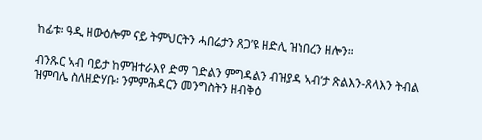ከፊቱ፡ ዓዲ ዘውዕሎም ናይ ትምህርትን ሓበሬታን ጸጋ’ዩ ዘድሊ ዝነበረን ዘሎን።

ብንጹር ኣብ ባይታ ከምዝተራእየ ድማ ገድልን ምግዳልን ብዝያዳ ኣብ’ታ ጽልእን-ጸላእን ትብል ዝምባሌ ስለዘድሃቡ፡ ንምምሕዳርን መንግስትን ዘብቅዕ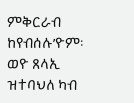ምቅርራብ ከየብሰሉ’ዮም፡ ወዮ ጸላኢ ዝተባህለ ካብ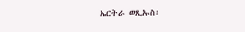ኤርትራ ወጺኡስ፡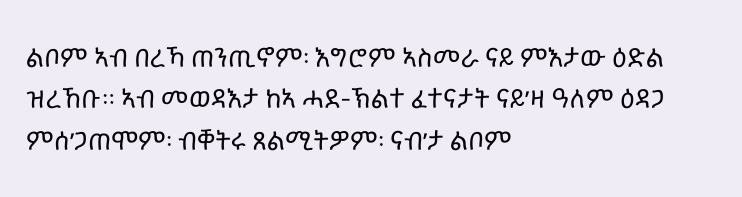ልቦም ኣብ በረኻ ጠንጢኖም፡ እግሮም ኣስመራ ናይ ምእታው ዕድል ዝረኸቡ። ኣብ መወዳእታ ከኣ ሓደ-ኽልተ ፈተናታት ናይ’ዛ ዓለም ዕዳጋ  ምሰ’ጋጠሞም፡ ብቐትሩ ጸልሚትዎም፡ ናብ’ታ ልቦም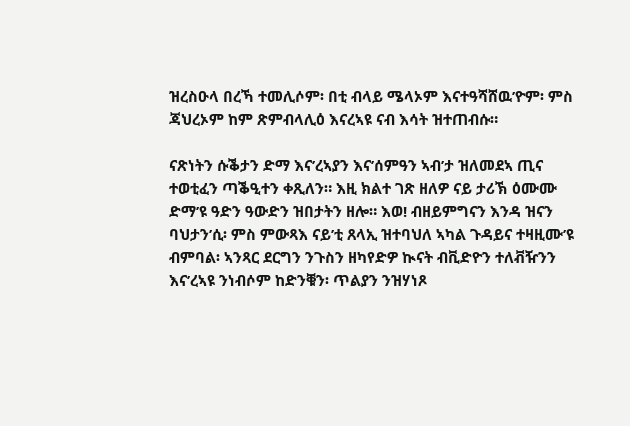ዝረስዑላ በረኻ ተመሊሶም፡ በቲ ብላይ ሜላኦም እናተዓሻሸዉ’ዮም፡ ምስ ጃህረኦም ከም ጽምብላሊዕ እናረኣዩ ናብ እሳት ዝተጠብሱ።

ናጽነትን ሱቕታን ድማ እና’ረኣያን እና’ሰምዓን ኣብ’ታ ዝለመደኣ ጢና ተወቲፈን ጣቕዒተን ቀጺለን። እዚ ክልተ ገጽ ዘለዎ ናይ ታሪኽ ዕሙሙ ድማ’ዩ ዓድን ዓውድን ዝበታትን ዘሎ። እወ! ብዘይምግናን እንዳ ዝናን ባህታን’ሲ፡ ምስ ምውጻእ ናይ’ቲ ጸላኢ ዝተባህለ ኣካል ጉዳይና ተዛዚሙ’ዩ ብምባል፡ ኣንጻር ደርግን ንጉስን ዘካየድዎ ኲናት ብቪድዮን ተለቭዥንን እና’ረኣዩ ንነብሶም ከድንቑን፡ ጥልያን ንዝሃነጾ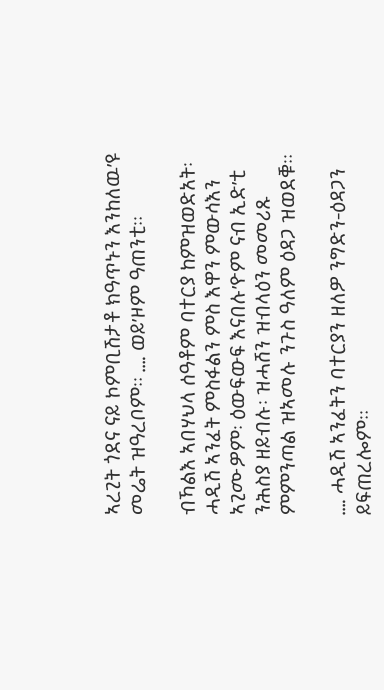ኣረጊት ጎደና ናይ ኮምቢሽታቶ ክዓጥኑን እንከለዉ’ዩ መሬት ዝዓረቦም። …. ወይ’ዞም ዓጠንቲ።

ብኻልእ ኣበሃህላ ሰዓቶም ባተርያ ከምዝወድአት፡ ሓዲሽ ኣንፈት ምስፋልን ምስ እዋን ምውሳእን ኣጊሙዎም፡ ዕውፍውፍ እናበሉ’ዮም ናብ ኢድ’ቲ ንሕስያ ዘይብሉ፡ ዝሓሸን ዝብላዕን መመሪጹ ምምንጣል ዝኣመሉ ንጉስ ዓለም ዕዳጋ ዝወደቑ።

…. ሓዲሽ ኣንፈትን ባተርያን ዘለዎ ንግድን-ዕዳጋን ይፍጠረሎም።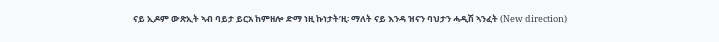ናይ ኢዶም ውጽኢት ኣብ ባይታ ይርአ ከምዘሎ ድማ ነዚ ኩነታት’ዚ፡ ማለት ናይ እንዳ ዝናን ባህታን ሓዲሽ ኣንፈት (New direction)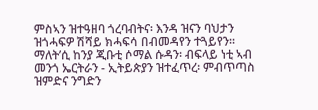ምስኣን ዝተዓዘባ ጎረባብትና፡ እንዳ ዝናን ባህታን ዝጎሓፍዎ ሽሻይ ክሓፍሳ በብመዳየን ተጓይየን። ማለት’ሲ ከንያ ጂቡቲ ሶማል ሱዳን፡ ብፍላይ ነቲ ኣብ መንጎ ኤርትራን - ኢትይጵያን ዝተፈጥረ፡ ምብጥጣስ ዝምድና ንግድን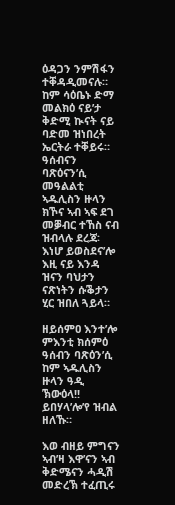ዕዳጋን ንምሽፋን ተቐዳዲመናሉ። ከም ሳዕቤኑ ድማ መልክዕ ናይ’ታ ቅድሚ ኲናት ናይ ባድመ ዝነበረት ኤርትራ ተቐይሩ። ዓሰብናን ባጽዕናን’ሲ መዓልልቲ ኣዱሊስን ዙላን ክኾና ኣብ ኣፍ ደገ መቓብር ተኸስ ናብ ዝብላሉ ደረጃ፡ እነሆ ይወስደና’ሎ እዚ ናይ እንዳ ዝናን ባህታን ናጽነትን ሱቕታን ሂር ዝበለ ጓይላ።

ዘይሰምዐ እንተ’ሎ ምእንቲ ክሰምዕ ዓሰብን ባጽዕን’ሲ ከም ኣዱሊስን ዙላን ዓዲ ኽውዕላ!! ይበሃላ’ሎ’የ ዝብል ዘለኹ።

እወ ብዘይ ምግናን ኣብ’ዛ እዋ’ናን ኣብ ቅድሜናን ሓዲሽ መድረኽ ተፈጢሩ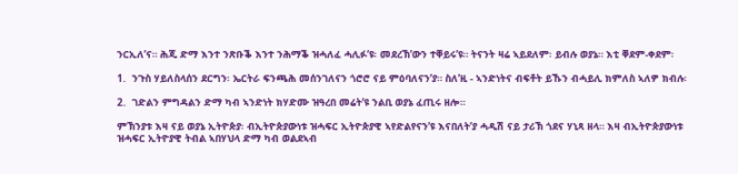ንርኢለ’ና። ሕጂ ድማ እንተ ንጽቡቕ እንተ ንሕማቕ ዝሓለፈ ሓሊፉ’ዩ፡ መደረኽ’ውን ተቐይሩ’ዩ። ትናንት ዛሬ ኣይደለም፡ ይብሉ ወያኔ። እቲ ቐደም-ቀደም፡

1.  ንጉስ ሃይለስላሰን ደርግን፡ ኤርትራ ፍንጫሕ መሰንገለናን ጎሮሮ ናይ ምዕባለናን’ያ። ስለ’ዚ - ኣንድነትና ብፍቶት ይኹን ብሓይሊ ክምለስ ኣለዎ ክብሉ፡

2.  ገድልን ምግዳልን ድማ ካብ ኣንድነት ክሃድሙ ዝዓረበ መሬት’ዩ ንልቢ ወያኔ ፈጢሩ ዘሎ።

ምኽንያቱ እዛ ናይ ወያኔ ኢትዮጵያ፡ ብኢትዮጵያውነቱ ዝሓፍር ኢትዮጵያዊ ኣየድልየናን’ዩ እናበለት’ያ ሓዲሽ ናይ ታሪኽ ጎደና ሃኒጻ ዘላ። እዛ ብኢትዮጵያውነቱ ዝሓፍር ኢትዮያዊ ትብል ኣበሃህላ ድማ ካብ ወልደኣብ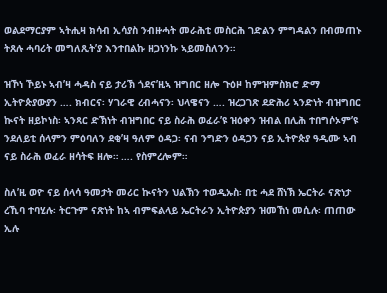ወልደማርያም ኣትሒዛ ክሳብ ኢሳያስ ንብዙሓት መራሕቲ መስርሕ ገድልን ምግዳልን በብመጠኑ ትጸሉ ሓባሪት መግለጺት’ያ እንተበልኩ ዘጋነንኩ ኣይመስለንን።

ዝኾነ ኾይኑ ኣብ’ዛ ሓዳስ ናይ ታሪኽ ጎደና’ዚኣ ዝግበር ዘሎ ጉዕዞ ከምዝምስክሮ ድማ ኢትዮጵያውያን …. ክብርና፡ ሃገራዊ ረብሓናን፡ ህላዌናን …. ዝረጋገጽ ደድሕሪ ኣንድነት ብዝግበር ኲናት ዘይኮነስ፡ ኣንጻር ድኽነት ብዝግበር ናይ ስራሕ ወፈራ’ዩ ዝዕቀን ዝብል በሊሕ ተበግሶኦም’ዩ ንደለይቲ ሰላምን ምዕባለን ደቂ’ዛ ዓለም ዕዳጋ፡ ናብ ንግድን ዕዳጋን ናይ ኢትዮጵያ ዓዲሙ ኣብ ናይ ስራሕ ወፈራ ዘሳትፍ ዘሎ። …. የስምረሎም።

ስለ’ዚ ወዮ ናይ ሰላሳ ዓመታት መሪር ኲናትን ህልኽን ተወዲኡስ፡ በቲ ሓደ ሸነኽ ኤርትራ ናጽነታ ረኺባ ተባሂሉ፡ ትርጉም ናጽነት ከኣ ብምፍልላይ ኤርትራን ኢትዮጵያን ዝመኸነ መሲሉ፡ ጠጠው ኢሉ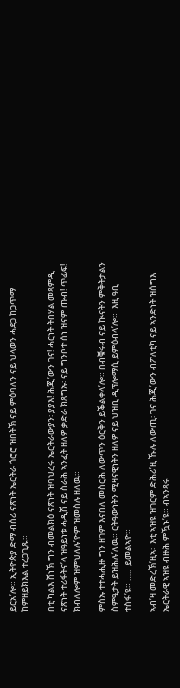ይርአ’ሎ። ኢትዮጵያ ድማ ብሰሪ ናጽነት ኤርትራ ጎሮሮ ዝበትኽ ናይ ምዕባለን ናይ ህላወን ሓደጋ ከጋጥማ ከምዘይክእል ተረጋጊጹ።

በቲ ካልእ ሸነኽ ግን ብመልክዕ ናጽነት ዝባህረሩ ኤርትራውያን፡ ያያእ! ሕጂ’ውን ገና! ሓርነት ትበሃል መጻምዲ ናጽነት ተሪፋትና’ላ ዝዓይነቱ ሓዲሽ ናይ ስራሕ ኣንፈት ዘለዎ ቃድራ ክጸግኡ፡ ናይ ግንቦተ ሰነ ዝናም ጡብ! ጥፊፍ! ክብለሎም ዝምህለሉ’ዮም ዝመስሉ ዘለዉ።

ምስኡ ተተሓሒዙ ግን ዘገም እናበለ መስርሕ ለውጥን ዕርቅን ይቕልቀላ’ሎ። በብቑሩብ ናይ ኲናትን ምቅትታልን ስምዒታት ይዝሕሉ’ለዉ። ርትዓውነትን ሚዛናዊነትን ዘለዎ ናይ ህዝቢ ዲፕሎማሲ ይምዕብላ’ሎ።  እዚ ዓቢ ተስፋ’ዩ። …..  ይመልኣዮ።

ኣብ’ዛ መድረኽ’ዚኣ፡  እቲ ኣዝዩ ዝገርም ድሕሪ’ዚ ኹሉ ለውጢ፡ ገና ሕጂ’ውን ብፖለቲካ ናይ ኣንድነት ዝሰግእ ኤርትራዊ ኣዝዩ ብዙሕ ምዃኑ’ዩ። ብኣንጻሩ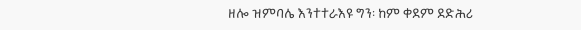ዘሎ ዝምባሌ እንተተራእዩ ግን፡ ከም ቀደም ደድሕሪ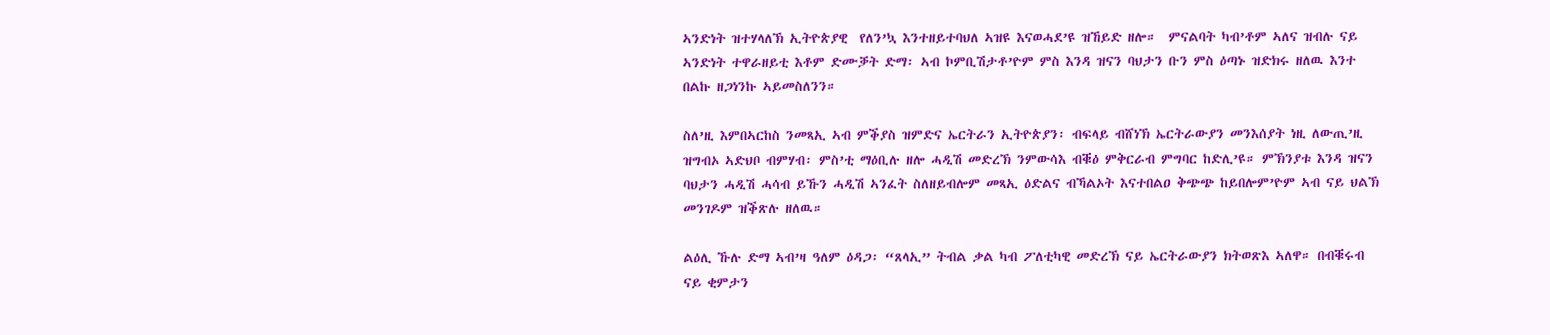ኣንድነት ዝተሃላለኽ ኢትዮጵያዊ  የለን’ኳ እንተዘይተባህለ ኣዝዩ እናወሓደ’ዩ ዝኸይድ ዘሎ።  ምናልባት ካብ’ቶም ኣለና ዝብሉ ናይ ኣንድነት ተዋራዘይቲ እቶም ድሙቓት ድማ፡ ኣብ ኮምቢሽታቶ’ዮም ምስ እንዳ ዝናን ባህታን ቡን ምስ ዕጣኑ ዝድክሩ ዘለዉ እንተ በልኩ ዘጋነንኩ ኣይመስለንን።

ስለ’ዚ እምበኣርከስ ንመጻኢ ኣብ ምቕያስ ዝምድና ኤርትራን ኢትዮጵያን፡ ብፍላይ ብሸነኽ ኤርትራውያን መንእሰያት ነዚ ለውጢ’ዚ ዝግብኦ ኣድህቦ ብምሃብ፡ ምስ’ቲ ማዕቢሉ ዘሎ ሓዲሽ መድረኽ ንምውሳእ ብቑዕ ምቅርራብ ምግባር ከድሊ’ዩ። ምኽንያቱ እንዳ ዝናን ባህታን ሓዲሽ ሓሳብ ይኹን ሓዲሽ ኣንፈት ስለዘይብሎም መጻኢ ዕድልና ብኻልኦት እናተበልዐ ቅጭጭ ከይበሎም’ዮም ኣብ ናይ ህልኽ መንገዶም ዝቕጽሉ ዘለዉ።

ልዕሊ ኹሉ ድማ ኣብ’ዛ ዓለም ዕዳጋ፡ “ጸላኢ” ትብል ቃል ካብ ፖለቲካዊ መድረኽ ናይ ኤርትራውያን ክትወጽእ ኣለዋ። በብቑሩብ ናይ ቂምታን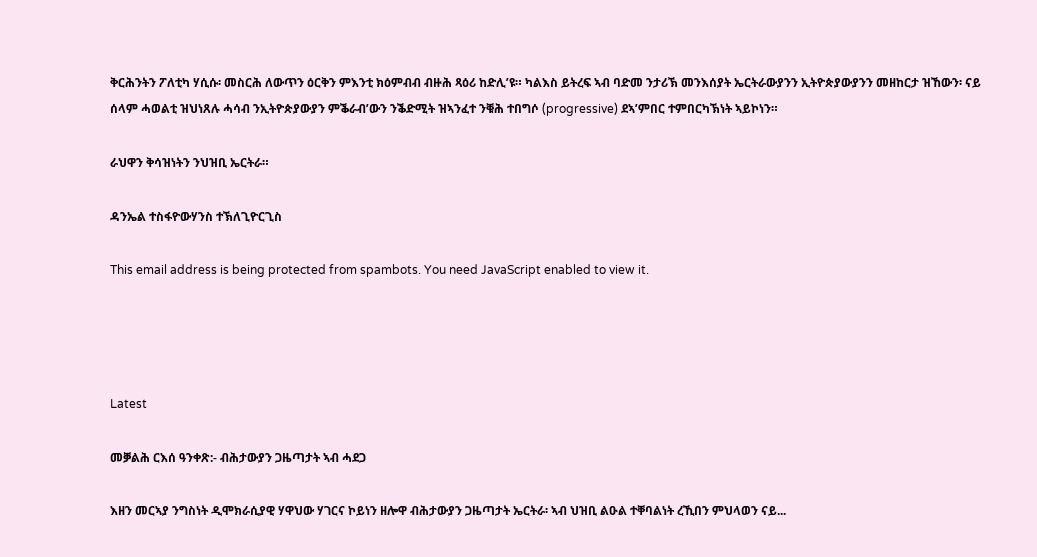ቅርሕንትን ፖለቲካ ሃሲሱ፡ መስርሕ ለውጥን ዕርቅን ምእንቲ ክዕምብብ ብዙሕ ጻዕሪ ከድሊ’ዩ። ካልእስ ይትረፍ ኣብ ባድመ ንታሪኽ መንእሰያት ኤርትራውያንን ኢትዮጵያውያንን መዘከርታ ዝኸውን፡ ናይ ሰላም ሓወልቲ ዝህነጸሉ ሓሳብ ንኢትዮጵያውያን ምቕራብ’ውን ንቕድሚት ዝኣንፈተ ንቑሕ ተበግሶ (progressive) ደኣ’ምበር ተምበርካኽነት ኣይኮነን።

ራህዋን ቅሳዝነትን ንህዝቢ ኤርትራ።

ዳንኤል ተስፋዮውሃንስ ተኽለጊዮርጊስ

This email address is being protected from spambots. You need JavaScript enabled to view it.




Latest

መቓልሕ ርእሰ ዓንቀጽ:- ብሕታውያን ጋዜጣታት ኣብ ሓደጋ

እዘን መርኣያ ንግስነት ዲሞክራሲያዊ ሃዋህው ሃገርና ኮይነን ዘሎዋ ብሕታውያን ጋዜጣታት ኤርትራ፡ ኣብ ህዝቢ ልዑል ተቐባልነት ረኺበን ምህላወን ናይ...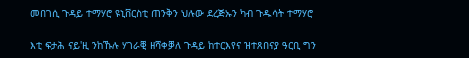መበገሲ ጉዳይ ተማሃሮ ዩኒቨርስቲ ጠንቅን ህሉው ደረጅኡን ካብ ጉዱሳት ተማሃሮ

እቲ ፍታሕ ናይ'ዚ ንከኹሉ ሃገራቒ ዘሻቀቓለ ጉዳይ ከተርእየና ዝተጸበናያ ዓርቢ ግን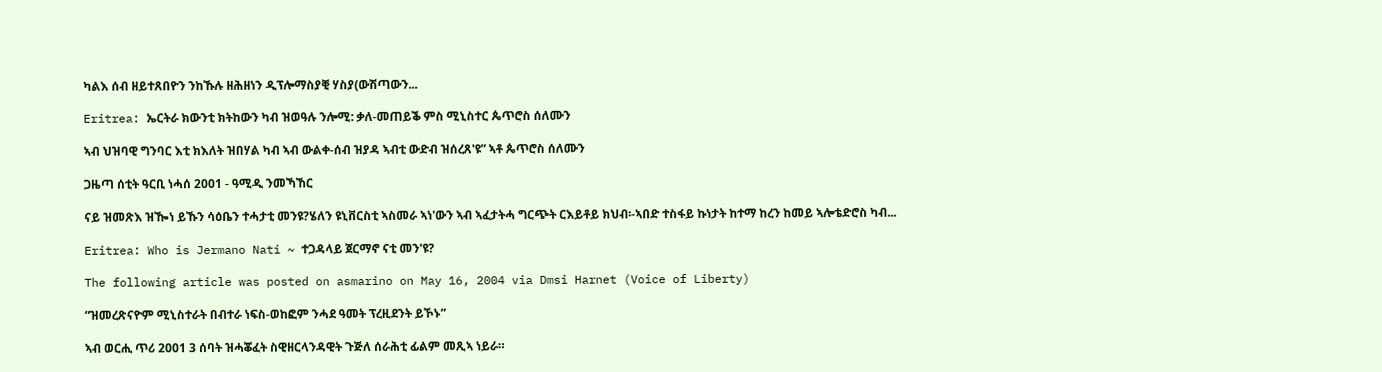ካልእ ሰብ ዘይተጸበዮን ንከኹሉ ዘሕዘነን ዲፕሎማስያቒ ሃስያ(ውሽጣውን...

Eritrea: ኤርትራ ክውንቲ ክትከውን ካብ ዝወዓሉ ንሎሚ: ቃለ-መጠይቕ ምስ ሚኒስተር ጴጥሮስ ሰለሙን

ኣብ ህዝባዊ ግንባር እቲ ክእለት ዝበሃል ካብ ኣብ ውልቀ-ሰብ ዝያዳ ኣብቲ ውድብ ዝሰረጸ'ዩ” ኣቶ ጴጥሮስ ሰለሙን

ጋዜጣ ሰቲት ዓርቢ ነሓሰ 2001 - ዓሚዲ ንመኻኸር

ናይ ዝመጽእ ዝዀነ ይኹን ሳዕቤን ተሓታቲ መንዩ?ሄለን ዩኒቨርስቲ ኣስመራ ኣነ'ውን ኣብ ኣፈታትሓ ግርጭት ርእይቶይ ክህብ፡-ኣበድ ተስፋይ ኩነታት ከተማ ከረን ከመይ ኣሎቴድሮስ ካብ...

Eritrea: Who is Jermano Nati ~ ተጋዳላይ ጀርማኖ ናቲ መን'ዩ?

The following article was posted on asmarino on May 16, 2004 via Dmsi Harnet (Voice of Liberty)

“ዝመረጽናዮም ሚኒስተራት በብተራ ነፍስ-ወከፎም ንሓደ ዓመት ፕረዚደንት ይኾኑ”

ኣብ ወርሒ ጥሪ 2001 3 ሰባት ዝሓቖፈት ስዊዘርላንዳዊት ጉጅለ ሰራሕቲ ፊልም መጺኣ ነይራ።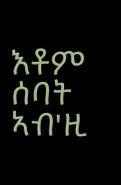እቶም ሰባት ኣብ'ዚ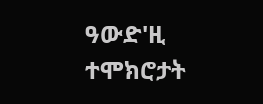ዓውድ'ዚ ተሞክሮታት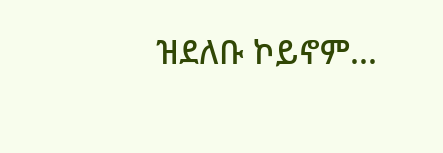ዝደለቡ ኮይኖም...